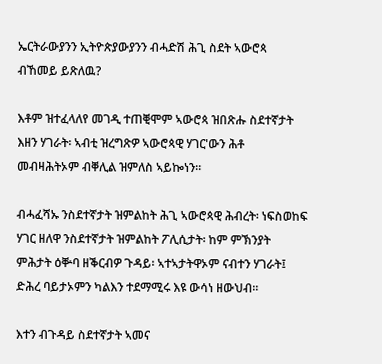ኤርትራውያንን ኢትዮጵያውያንን ብሓድሽ ሕጊ ስደት ኣውሮጳ ብኸመይ ይጽለዉ?

እቶም ዝተፈላለየ መገዲ ተጠቒሞም ኣውሮጳ ዝበጽሑ ስደተኛታት እዘን ሃገራት፡ ኣብቲ ዝረግጽዎ ኣውሮጳዊ ሃገር'ውን ሕቶ መብዛሕትኦም ብቐሊል ዝምለስ ኣይኰነን።

ብሓፈሻኡ ንስደተኛታት ዝምልከት ሕጊ ኣውሮጳዊ ሕብረት፡ ነፍስወከፍ ሃገር ዘለዋ ንስደተኛታት ዝምልከት ፖሊሲታት፡ ከም ምኽንያት ምሕታት ዕቝባ ዘቕርብዎ ጉዳይ፡ ኣተኣታትዋኦም ናብተን ሃገራት፤ ድሕረ ባይታኦምን ካልእን ተደማሚሩ እዩ ውሳነ ዘውህብ።

እተን ብጉዳይ ስደተኛታት ኣመና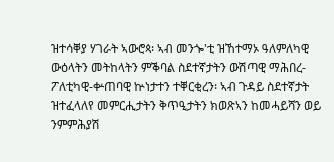ዝተሳቐያ ሃገራት ኣውሮጳ፡ ኣብ መንጐ'ቲ ዝኸተማኦ ዓለምለካዊ ውዕላትን መትከላትን ምቕባል ስደተኛታትን ውሽጣዊ ማሕበረ-ፖለቲካዊ-ቍጠባዊ ኵነታተን ተቐርቂረን፡ ኣብ ጉዳይ ስደተኛታት ዝተፈላለየ መምርሒታትን ቅጥዒታትን ክወጽኣን ከመሓይሻን ወይ ንምምሕያሽ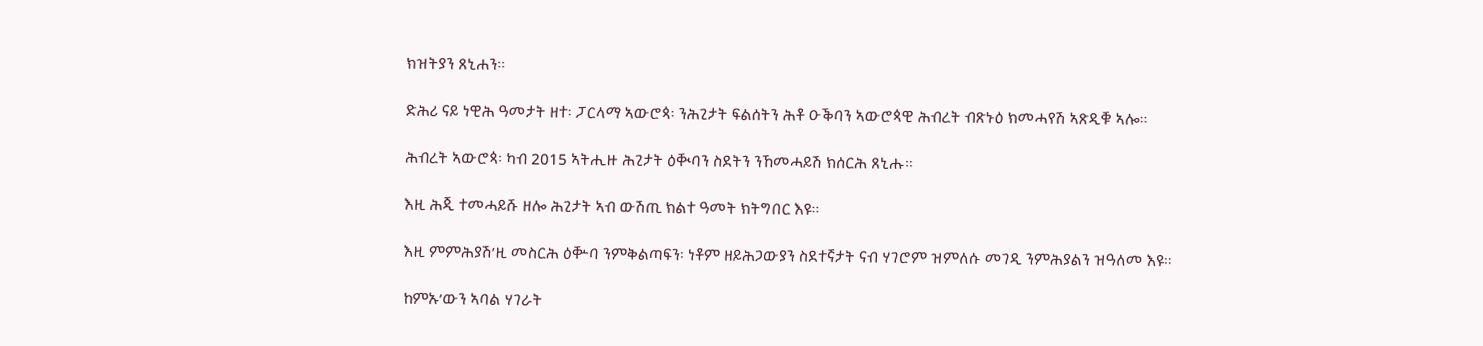ክዝትያን ጸኒሐን።

ድሕሪ ናይ ነዊሕ ዓመታት ዘተ፡ ፓርላማ ኣውሮጳ፡ ንሕጊታት ፍልሰትን ሕቶ ዑቕባን ኣውሮጳዊ ሕብረት ብጽኑዕ ክመሓየሽ ኣጽዲቑ ኣሎ።

ሕብረት ኣውሮጳ፡ ካብ 2015 ኣትሒዙ ሕጊታት ዕቚባን ስደትን ንኸመሓይሽ ክሰርሕ ጸኒሑ።

እዚ ሕጂ ተመሓይሹ ዘሎ ሕጊታት ኣብ ውሽጢ ክልተ ዓመት ክትግበር እዩ።

እዚ ምምሕያሽ’ዚ መስርሕ ዕቝባ ንምቅልጣፍን፡ ነቶም ዘይሕጋውያን ስደተኛታት ናብ ሃገሮም ዝምለሱ መገዲ ንምሕያልን ዝዓለመ እዩ።

ከምኡ’ውን ኣባል ሃገራት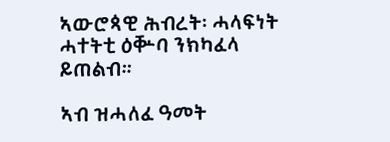ኣውሮጳዊ ሕብረት፡ ሓላፍነት ሓተትቲ ዕቝባ ንክካፈላ ይጠልብ።

ኣብ ዝሓለፈ ዓመት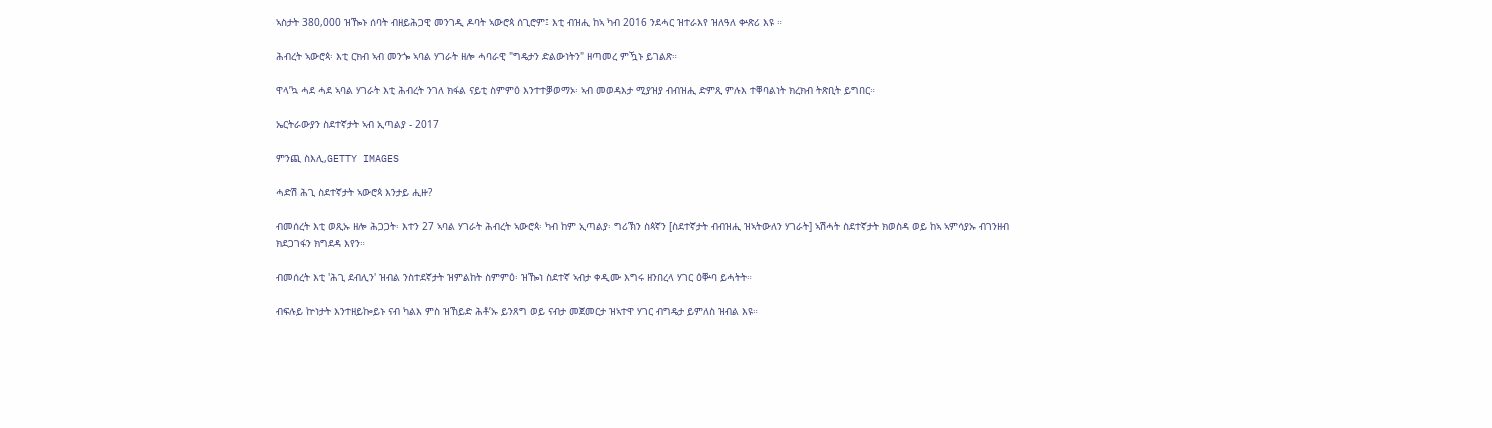ኣስታት 380,000 ዝዀኑ ሰባት ብዘይሕጋዊ መንገዲ ዶባት ኣውሮጳ ሰጊሮም፤ እቲ ብዝሒ ከኣ ካብ 2016 ንደሓር ዝተራእየ ዝለዓለ ቍጽሪ እዩ ።

ሕብረት ኣውሮጳ፡ እቲ ርክብ ኣብ መንጐ ኣባል ሃገራት ዘሎ ሓባራዊ "ግዴታን ድልውነትን" ዘጣመረ ምዃኑ ይገልጽ።

ዋላ’ኳ ሓደ ሓደ ኣባል ሃገራት እቲ ሕብረት ንገለ ክፋል ናይቲ ስምምዕ እንተተቓወማኦ፡ ኣብ መወዳእታ ሚያዝያ ብብዝሒ ድምጺ ምሉእ ተቐባልነት ክረክብ ትጽቢት ይግበር።

ኤርትራውያን ስደተኛታት ኣብ ኢጣልያ - 2017

ምንጪ ስእሊ,GETTY IMAGES

ሓድሽ ሕጊ ስደተኛታት ኣውሮጳ እንታይ ሒዙ?

ብመሰረት እቲ ወጺኡ ዘሎ ሕጋጋት፡ እተን 27 ኣባል ሃገራት ሕብረት ኣውሮጳ፡ ካብ ከም ኢጣልያ፡ ግሪኽን ስጳኛን [ስደተኛታት ብብዝሒ ዝኣትውለን ሃገራት] ኣሽሓት ስደተኛታት ክወስዳ ወይ ከኣ ኣምሳያኡ ብገንዘብ ክደጋገፋን ክግደዳ እየን።

ብመሰረት እቲ 'ሕጊ ደብሊን' ዝብል ንስተደኛታት ዝምልከት ስምምዕ፡ ዝዀነ ስደተኛ ኣብታ ቀዲሙ እግሩ ዘንበረላ ሃገር ዕቝባ ይሓትት።

ብፍሉይ ኵነታት እንተዘይኰይኑ ናብ ካልእ ምስ ዝኸይድ ሕቶ’ኡ ይንጸግ ወይ ናብታ መጀመርታ ዝኣተዋ ሃገር ብግዴታ ይምለስ ዝብል እዩ።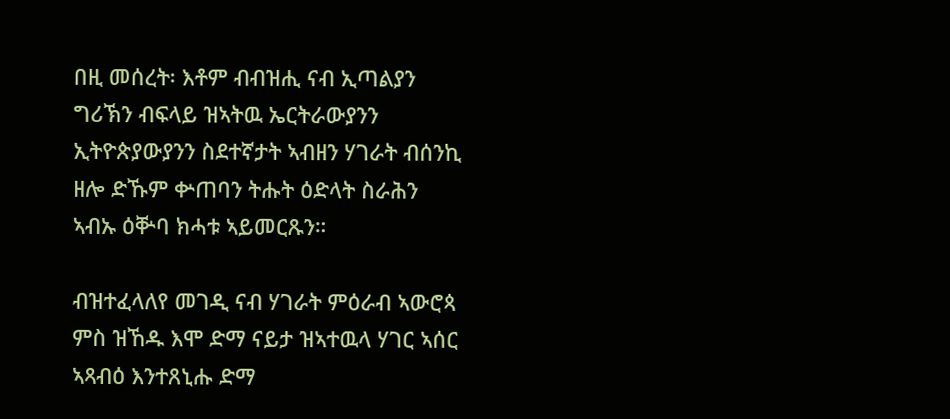በዚ መሰረት፡ እቶም ብብዝሒ ናብ ኢጣልያን ግሪኽን ብፍላይ ዝኣትዉ ኤርትራውያንን ኢትዮጵያውያንን ስደተኛታት ኣብዘን ሃገራት ብሰንኪ ዘሎ ድኹም ቍጠባን ትሑት ዕድላት ስራሕን ኣብኡ ዕቝባ ክሓቱ ኣይመርጹን።

ብዝተፈላለየ መገዲ ናብ ሃገራት ምዕራብ ኣውሮጳ ምስ ዝኸዱ እሞ ድማ ናይታ ዝኣተዉላ ሃገር ኣሰር ኣጻብዕ እንተጸኒሑ ድማ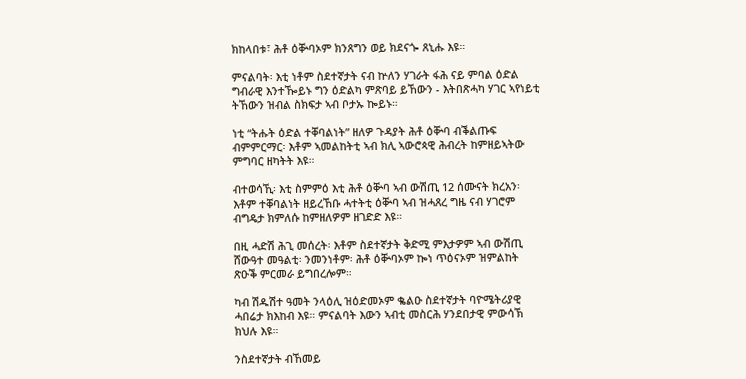ክከላበቱ፣ ሕቶ ዕቝባኦም ክንጸግን ወይ ክደናጐ ጸኒሑ እዩ።

ምናልባት፡ እቲ ነቶም ስደተኛታት ናብ ኵለን ሃገራት ፋሕ ናይ ምባል ዕድል ግብራዊ እንተዀይኑ ግን ዕድልካ ምጽባይ ይኸውን - እትበጽሓካ ሃገር ኣየነይቲ ትኸውን ዝብል ስክፍታ ኣብ ቦታኡ ኰይኑ።

ነቲ “ትሑት ዕድል ተቐባልነት” ዘለዎ ጉዳያት ሕቶ ዕቝባ ብቕልጡፍ ብምምርማር፡ እቶም ኣመልከትቲ ኣብ ክሊ ኣውሮጳዊ ሕብረት ከምዘይኣትው ምግባር ዘካትት እዩ።

ብተወሳኺ፡ እቲ ስምምዕ እቲ ሕቶ ዕቝባ ኣብ ውሽጢ 12 ሰሙናት ክረአን፡ እቶም ተቐባልነት ዘይረኸቡ ሓተትቲ ዕቝባ ኣብ ዝሓጸረ ግዜ ናብ ሃገሮም ብግዴታ ክምለሱ ከምዘለዎም ዘገድድ እዩ።

በዚ ሓድሽ ሕጊ መሰረት፡ እቶም ስደተኛታት ቅድሚ ምእታዎም ኣብ ውሽጢ ሸውዓተ መዓልቲ፡ ንመንነቶም፡ ሕቶ ዕቝባኦም ኰነ ጥዕናኦም ዝምልከት ጽዑቕ ምርመራ ይግበረሎም።

ካብ ሽዱሽተ ዓመት ንላዕሊ ዝዕድመኦም ቈልዑ ስደተኛታት ባዮሜትሪያዊ ሓበሬታ ክእከብ እዩ። ምናልባት እውን ኣብቲ መስርሕ ሃንደበታዊ ምውሳኽ ክህሉ እዩ።

ንስደተኛታት ብኸመይ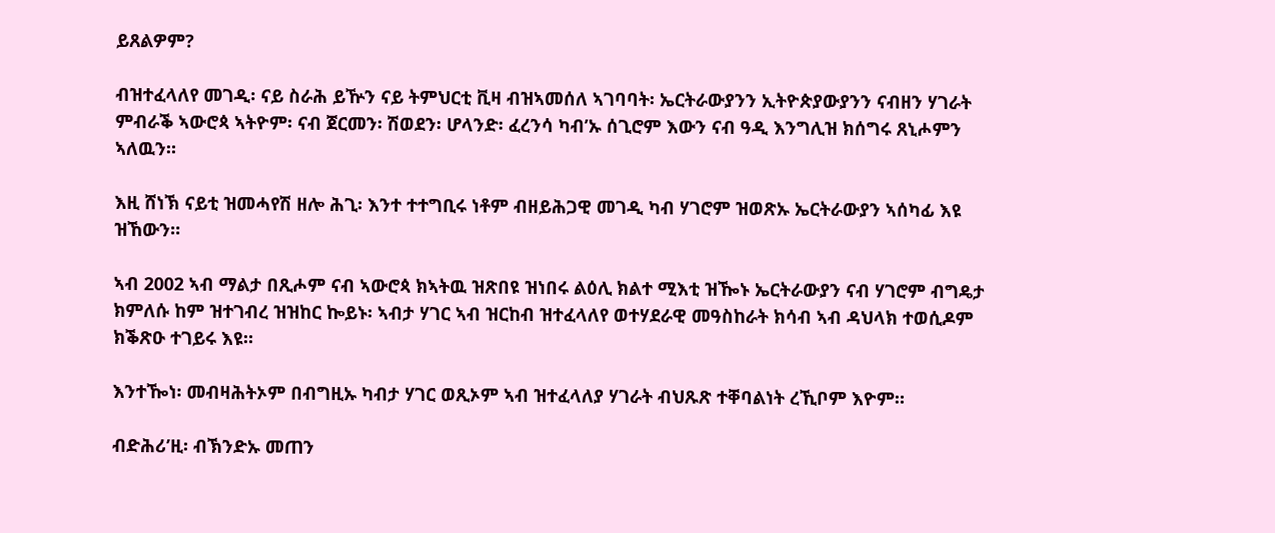ይጸልዎም?

ብዝተፈላለየ መገዲ፡ ናይ ስራሕ ይዅን ናይ ትምህርቲ ቪዛ ብዝኣመሰለ ኣገባባት፡ ኤርትራውያንን ኢትዮጵያውያንን ናብዘን ሃገራት ምብራቕ ኣውሮጳ ኣትዮም፡ ናብ ጀርመን፡ ሽወደን፡ ሆላንድ፡ ፈረንሳ ካብ’ኡ ሰጊሮም እውን ናብ ዓዲ እንግሊዝ ክሰግሩ ጸኒሖምን ኣለዉን።

እዚ ሸነኽ ናይቲ ዝመሓየሽ ዘሎ ሕጊ፡ እንተ ተተግቢሩ ነቶም ብዘይሕጋዊ መገዲ ካብ ሃገሮም ዝወጽኡ ኤርትራውያን ኣሰካፊ እዩ ዝኸውን።

ኣብ 2002 ኣብ ማልታ በጺሖም ናብ ኣውሮጳ ክኣትዉ ዝጽበዩ ዝነበሩ ልዕሊ ክልተ ሚእቲ ዝዀኑ ኤርትራውያን ናብ ሃገሮም ብግዴታ ክምለሱ ከም ዝተገብረ ዝዝከር ኰይኑ፡ ኣብታ ሃገር ኣብ ዝርከብ ዝተፈላለየ ወተሃደራዊ መዓስከራት ክሳብ ኣብ ዳህላክ ተወሲዶም ክቕጽዑ ተገይሩ እዩ።

እንተዀነ፡ መብዛሕትኦም በብግዚኡ ካብታ ሃገር ወጺኦም ኣብ ዝተፈላለያ ሃገራት ብህጹጽ ተቐባልነት ረኺቦም እዮም።

ብድሕሪ’ዚ፡ ብኽንድኡ መጠን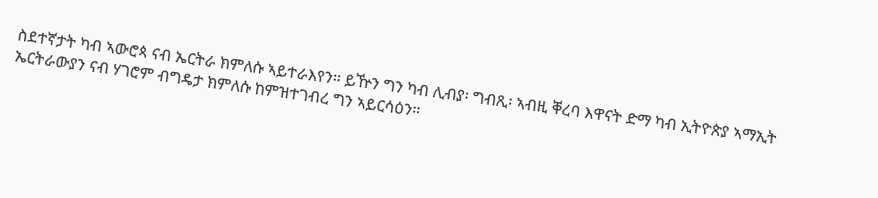ስደተኛታት ካብ ኣውሮጳ ናብ ኤርትራ ክምለሱ ኣይተራእየን። ይዅን ግን ካብ ሊብያ፡ ግብጺ፡ ኣብዚ ቐረባ እዋናት ድማ ካብ ኢትዮጵያ ኣማኢት ኤርትራውያን ናብ ሃገሮም ብግዴታ ክምለሱ ከምዝተገብረ ግን ኣይርሳዕን።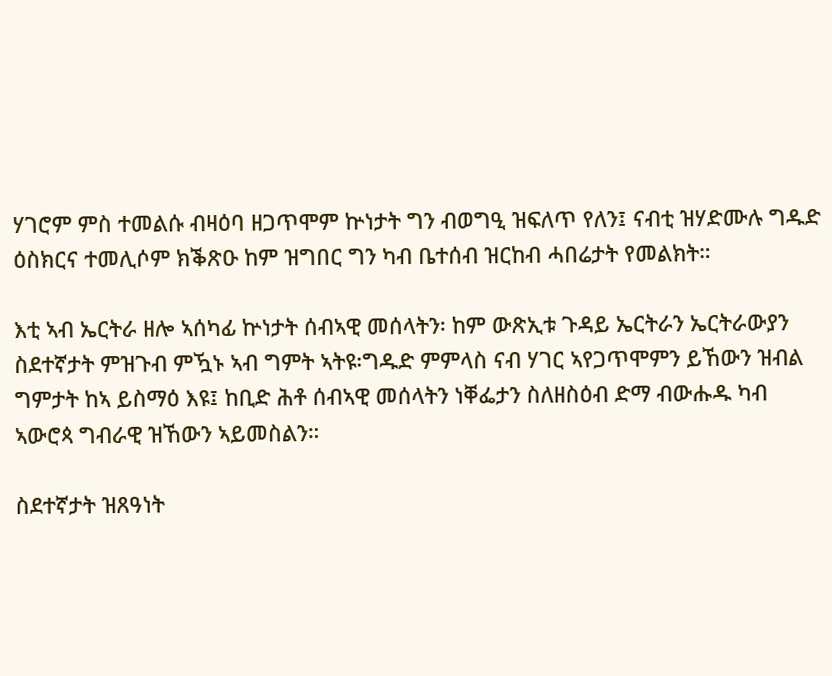ሃገሮም ምስ ተመልሱ ብዛዕባ ዘጋጥሞም ኵነታት ግን ብወግዒ ዝፍለጥ የለን፤ ናብቲ ዝሃድሙሉ ግዱድ ዕስክርና ተመሊሶም ክቕጽዑ ከም ዝግበር ግን ካብ ቤተሰብ ዝርከብ ሓበሬታት የመልክት።

እቲ ኣብ ኤርትራ ዘሎ ኣሰካፊ ኵነታት ሰብኣዊ መሰላትን፡ ከም ውጽኢቱ ጉዳይ ኤርትራን ኤርትራውያን ስደተኛታት ምዝጉብ ምዃኑ ኣብ ግምት ኣትዩ፡ግዱድ ምምላስ ናብ ሃገር ኣየጋጥሞምን ይኸውን ዝብል ግምታት ከኣ ይስማዕ እዩ፤ ከቢድ ሕቶ ሰብኣዊ መሰላትን ነቐፌታን ስለዘስዕብ ድማ ብውሑዱ ካብ ኣውሮጳ ግብራዊ ዝኸውን ኣይመስልን።

ስደተኛታት ዝጸዓነት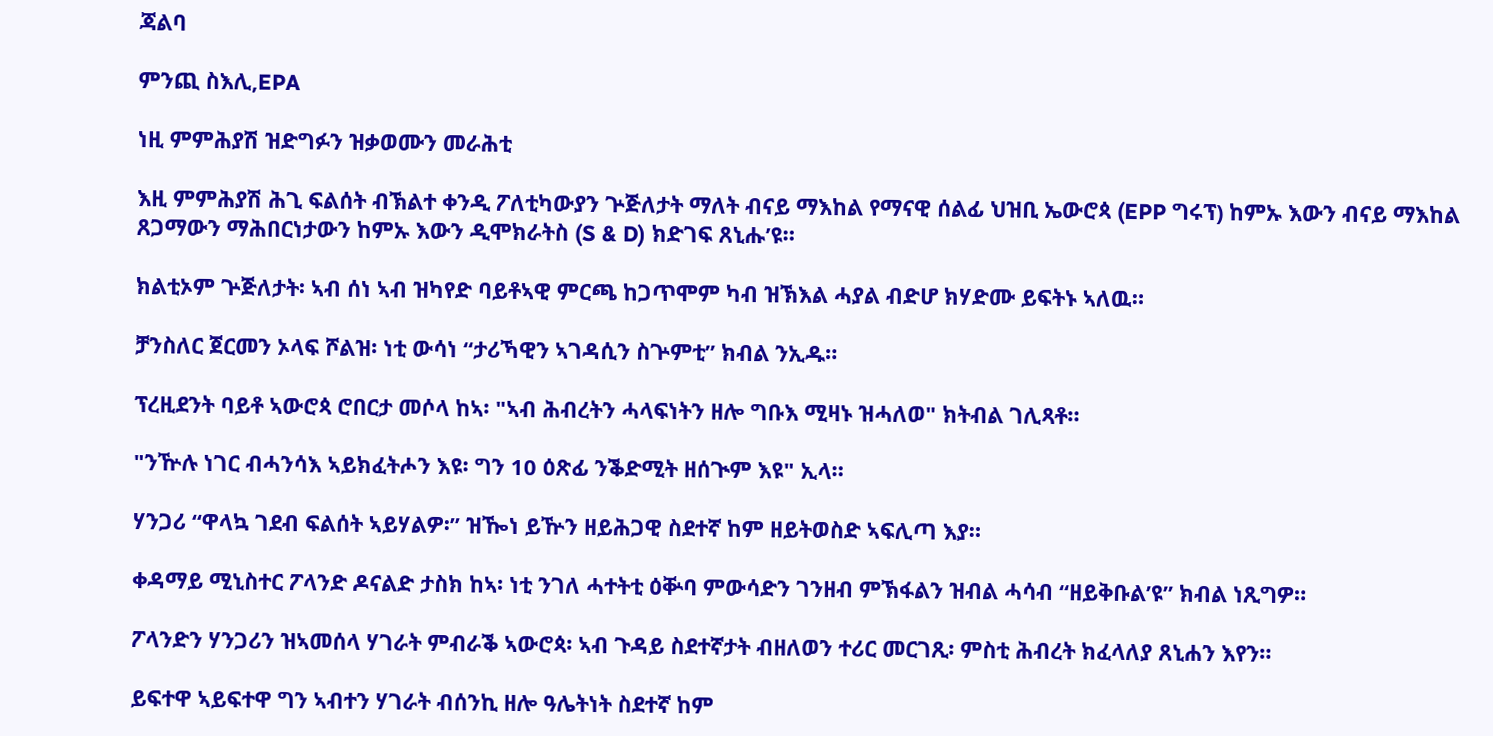ጃልባ

ምንጪ ስእሊ,EPA

ነዚ ምምሕያሽ ዝድግፉን ዝቃወሙን መራሕቲ

እዚ ምምሕያሽ ሕጊ ፍልሰት ብኽልተ ቀንዲ ፖለቲካውያን ጕጅለታት ማለት ብናይ ማእከል የማናዊ ሰልፊ ህዝቢ ኤውሮጳ (EPP ግሩፕ) ከምኡ እውን ብናይ ማእከል ጸጋማውን ማሕበርነታውን ከምኡ እውን ዲሞክራትስ (S & D) ክድገፍ ጸኒሑ’ዩ።

ክልቲኦም ጕጅለታት፡ ኣብ ሰነ ኣብ ዝካየድ ባይቶኣዊ ምርጫ ከጋጥሞም ካብ ዝኽእል ሓያል ብድሆ ክሃድሙ ይፍትኑ ኣለዉ።

ቻንስለር ጀርመን ኦላፍ ሾልዝ፡ ነቲ ውሳነ “ታሪኻዊን ኣገዳሲን ስጕምቲ” ክብል ንኢዱ።

ፕረዚደንት ባይቶ ኣውሮጳ ሮበርታ መሶላ ከኣ፡ "ኣብ ሕብረትን ሓላፍነትን ዘሎ ግቡእ ሚዛኑ ዝሓለወ" ክትብል ገሊጻቶ።

"ንዅሉ ነገር ብሓንሳእ ኣይክፈትሖን እዩ፡ ግን 10 ዕጽፊ ንቕድሚት ዘሰጒም እዩ" ኢላ።

ሃንጋሪ “ዋላኳ ገደብ ፍልሰት ኣይሃልዎ፡” ዝዀነ ይዅን ዘይሕጋዊ ስደተኛ ከም ዘይትወስድ ኣፍሊጣ እያ።

ቀዳማይ ሚኒስተር ፖላንድ ዶናልድ ታስክ ከኣ፡ ነቲ ንገለ ሓተትቲ ዕቝባ ምውሳድን ገንዘብ ምኽፋልን ዝብል ሓሳብ “ዘይቅቡል’ዩ” ክብል ነጺግዎ።

ፖላንድን ሃንጋሪን ዝኣመሰላ ሃገራት ምብራቕ ኣውሮጳ፡ ኣብ ጉዳይ ስደተኛታት ብዘለወን ተሪር መርገጺ፡ ምስቲ ሕብረት ክፈላለያ ጸኒሐን እየን።

ይፍተዋ ኣይፍተዋ ግን ኣብተን ሃገራት ብሰንኪ ዘሎ ዓሌትነት ስደተኛ ከም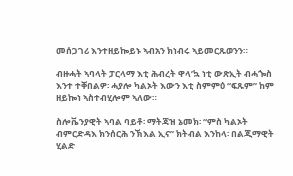መሰጋገሪ እንተዘይኰይኑ ኣብአን ክነብሩ ኣይመርጹወንን።

ብዙሓት ኣባላት ፓርላማ እቲ ሕብረት ዋላ’ኳ ነቲ ውጽኢት ብሓጐስ እንተ ተቐበልዎ፡ ሓያሎ ካልኦት እውን እቲ ስምምዕ “ፍጹም” ከም ዘይኰነ ኣስተብሂሎም ኣለው።

ስሎቬንያዊት ኣባል ባይቶ፡ ማትጃዝ ኔመክ፡ “ምስ ካልኦት ብምርድዳእ ክንሰርሕ ንኽእል ኢና” ክትብል እንከላ፡ በልጂማዊት ሂልድ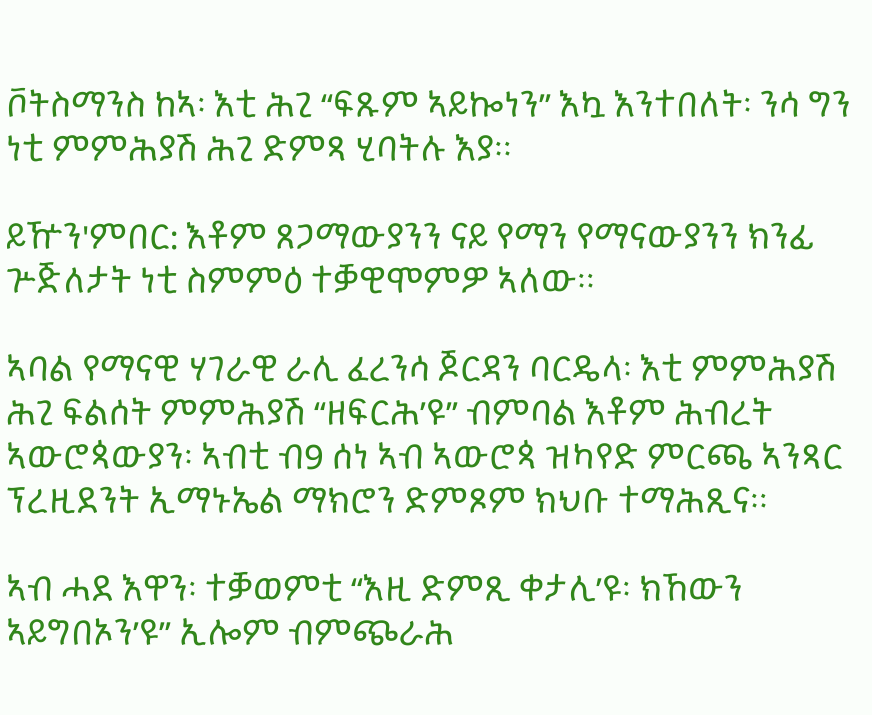ቮትስማንስ ከኣ፡ እቲ ሕጊ “ፍጹም ኣይኰነን” እኳ እንተበለት፡ ንሳ ግን ነቲ ምምሕያሽ ሕጊ ድምጻ ሂባትሉ እያ።

ይዅን'ምበር: እቶም ጸጋማውያንን ናይ የማን የማናውያንን ክንፊ ጕጅለታት ነቲ ስምምዕ ተቓዊሞምዎ ኣለው።

ኣባል የማናዊ ሃገራዊ ራሊ ፈረንሳ ጆርዳን ባርዴላ፡ እቲ ምምሕያሽ ሕጊ ፍልሰት ምምሕያሽ “ዘፍርሕ’ዩ” ብምባል እቶም ሕብረት ኣውሮጳውያን፡ ኣብቲ ብ9 ሰነ ኣብ ኣውሮጳ ዝካየድ ምርጫ ኣንጻር ፕረዚደንት ኢማኑኤል ማክሮን ድምጾም ክህቡ ተማሕጺና።

ኣብ ሓደ እዋን፡ ተቓወምቲ “እዚ ድምጺ ቀታሊ’ዩ፡ ክኸውን ኣይግበኦን’ዩ” ኢሎም ብምጭራሕ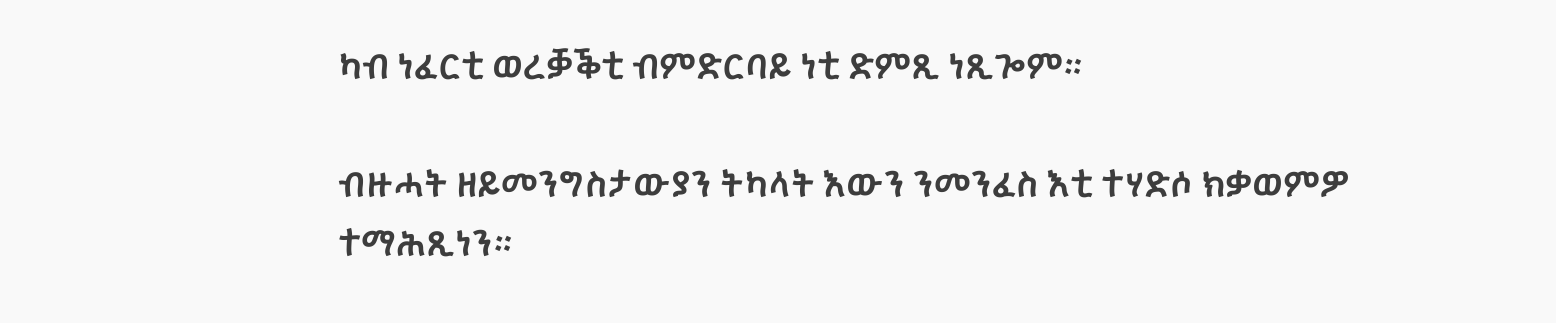ካብ ነፈርቲ ወረቓቕቲ ብምድርባይ ነቲ ድምጺ ነጺጐም።

ብዙሓት ዘይመንግስታውያን ትካላት እውን ንመንፈስ እቲ ተሃድሶ ክቃወምዎ ተማሕጺነን።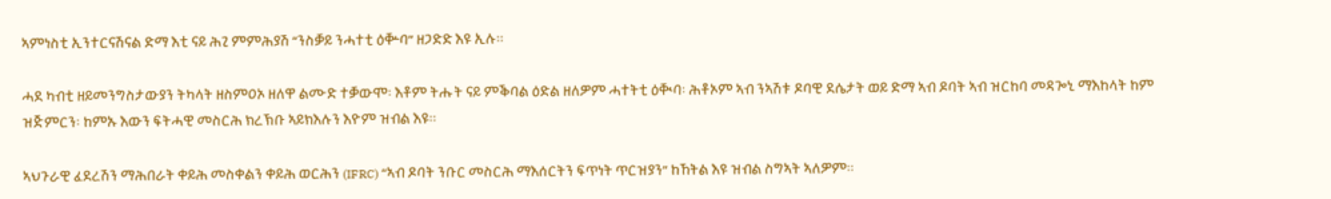ኣምነስቲ ኢንተርናሽናል ድማ እቲ ናይ ሕጊ ምምሕያሽ “ንስቓይ ንሓተቲ ዕቝባ” ዘጋድድ እዩ ኢሉ።

ሓደ ካብቲ ዘይመንግስታውያን ትካላት ዘስምዐኦ ዘለዋ ልሙድ ተቓውሞ፡ እቶም ትሑት ናይ ምቕባል ዕድል ዘለዎም ሓተትቲ ዕቚባ፡ ሕቶኦም ኣብ ንኣሽቱ ዶባዊ ደሴታት ወይ ድማ ኣብ ዶባት ኣብ ዝርከባ መዳጐኒ ማእከላት ከም ዝጅምርን፡ ከምኡ እውን ፍትሓዊ መስርሕ ክረኽቡ ኣይክእሉን እዮም ዝብል እዩ።

ኣህጉራዊ ፈደረሽን ማሕበራት ቀይሕ መስቀልን ቀይሕ ወርሕን (IFRC) “ኣብ ዶባት ንቡር መስርሕ ማእሰርትን ፍጥነት ጥርዝያን” ከኸትል እዩ ዝብል ስግኣት ኣለዎም።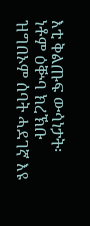እቲ ቅልጡፍ ውሳነታት፡ ነቶም ዕቝባ ክረኽቡ ዝግበኦም ሰባት ሓደገኛ እዩ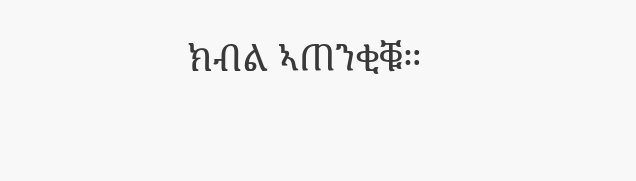ክብል ኣጠንቂቑ።